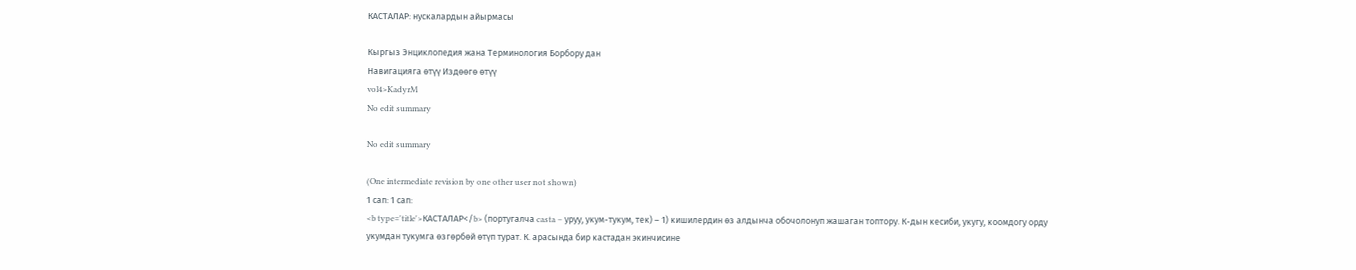КАСТАЛАР: нускалардын айырмасы

Кыргыз Энциклопедия жана Терминология Борбору дан
Навигацияга өтүү Издөөгө өтүү
vol4>KadyrM
No edit summary

No edit summary

(One intermediate revision by one other user not shown)
1 сап: 1 сап:
<b type='title'>КАСТАЛАР</b> (португалча casta – уруу, укум-тукум, тек) – 1) кишилердин өз алдынча обочолонуп жашаган топтору. К-дын кесиби, укугу, коомдогу орду укумдан тукумга өзгөрбөй өтүп турат. К. арасында бир кастадан экинчисине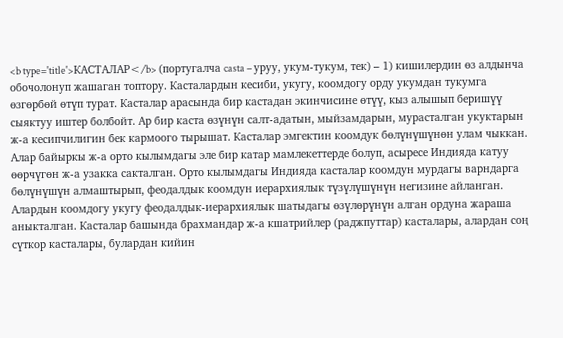<b type='title'>КАСТАЛАР</b> (португалча casta – уруу, укум-тукум, тек) – 1) кишилердин өз алдынча обочолонуп жашаган топтору. Касталардын кесиби, укугу, коомдогу орду укумдан тукумга өзгөрбөй өтүп турат. Касталар арасында бир кастадан экинчисине өтүү, кыз алышып беришүү сыяктуу иштер болбойт. Ар бир каста өзүнүн салт-адатын, мыйзамдарын, мурасталган укуктарын ж-а кесипчилигин бек кармоого тырышат. Касталар эмгектин коомдук бөлүнүшүнөн улам чыккан. Алар байыркы ж-а орто кылымдагы эле бир катар мамлекеттерде болуп, асыресе Индияда катуу өөрчүгөн ж-а узакка сакталган. Орто кылымдагы Индияда касталар коомдун мурдагы варндарга бөлүнүшүн алмаштырып, феодалдык коомдун иерархиялык түзүлүшүнүн негизине айланган. Алардын коомдогу укугу феодалдык-иерархиялык шатыдагы өзүлөрүнүн алган ордуна жараша аныкталган. Касталар башында брахмандар ж-а кшатрийлер (раджпуттар) касталары, алардан соң сүткор касталары, булардан кийин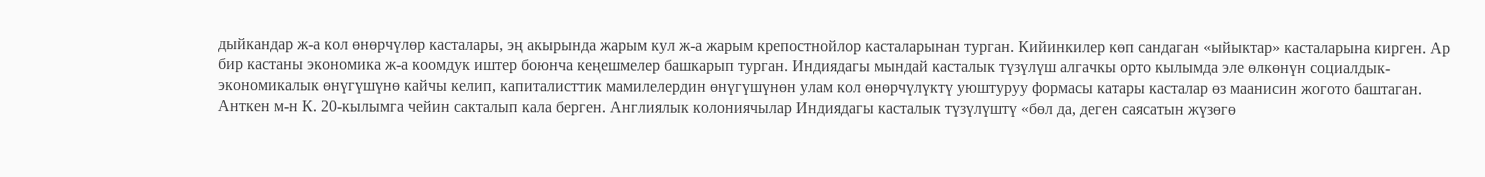дыйкандар ж-а кол өнөрчүлөр касталары, эң акырында жарым кул ж-а жарым крепостнойлор касталарынан турган. Кийинкилер көп сандаган «ыйыктар» касталарына кирген. Ар бир кастаны экономика ж-а коомдук иштер боюнча кеңешмелер башкарып турган. Индиядагы мындай касталык түзүлүш алгачкы орто кылымда эле өлкөнүн социалдык-экономикалык өнүгүшүнө кайчы келип, капиталисттик мамилелердин өнүгүшүнөн улам кол өнөрчүлүктү уюштуруу формасы катары касталар өз маанисин жогото баштаган. Анткен м-н К. 20-кылымга чейин сакталып кала берген. Англиялык колониячылар Индиядагы касталык түзүлүштү «бөл да, деген саясатын жүзөгө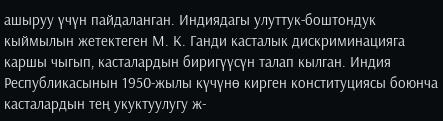ашыруу үчүн пайдаланган. Индиядагы улуттук-боштондук кыймылын жетектеген М. К. Ганди касталык дискриминацияга каршы чыгып, касталардын биригүүсүн талап кылган. Индия Республикасынын 1950-жылы күчүнө кирген конституциясы боюнча касталардын тең укуктуулугу ж-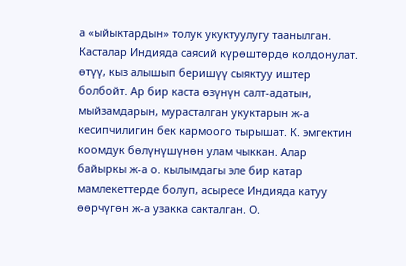а «ыйыктардын» толук укуктуулугу таанылган. Касталар Индияда саясий күрөштөрдө колдонулат.
өтүү, кыз алышып беришүү сыяктуу иштер болбойт. Ар бир каста өзүнүн салт-адатын, мыйзамдарын, мурасталган укуктарын ж-а кесипчилигин бек кармоого тырышат. К. эмгектин коомдук бөлүнүшүнөн улам чыккан. Алар байыркы ж-а о. кылымдагы эле бир катар мамлекеттерде болуп, асыресе Индияда катуу өөрчүгөн ж-а узакка сакталган. О.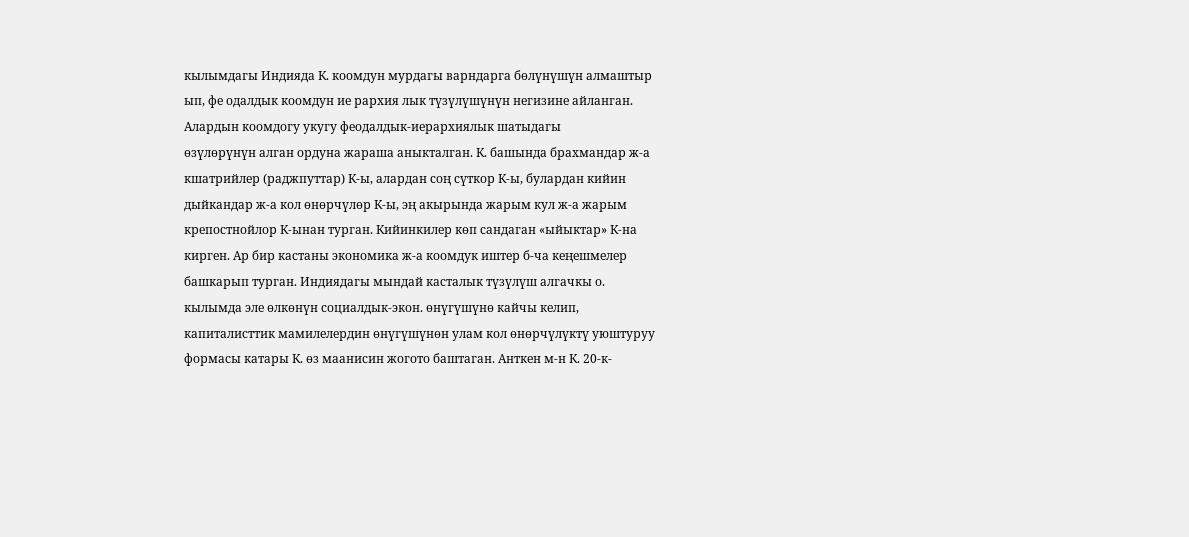кылымдагы Индияда К. коомдун мурдагы варндарга бөлүнүшүн алмаштыр ып, фе одалдык коомдун ие рархия лык түзүлүшүнүн негизине айланган. Алардын коомдогу укугу феодалдык-иерархиялык шатыдагы
өзүлөрүнүн алган ордуна жараша аныкталган. К. башында брахмандар ж-а кшатрийлер (раджпуттар) К-ы, алардан соң сүткор К-ы, булардан кийин дыйкандар ж-а кол өнөрчүлөр К-ы, эң акырында жарым кул ж-а жарым крепостнойлор К-ынан турган. Кийинкилер көп сандаган «ыйыктар» К-на кирген. Ар бир кастаны экономика ж-а коомдук иштер б-ча кеңешмелер башкарып турган. Индиядагы мындай касталык түзүлүш алгачкы о. кылымда эле өлкөнүн социалдык-экон. өнүгүшүнө кайчы келип, капиталисттик мамилелердин өнүгүшүнөн улам кол өнөрчүлүктү уюштуруу формасы катары К. өз маанисин жогото баштаган. Анткен м-н К. 20-к-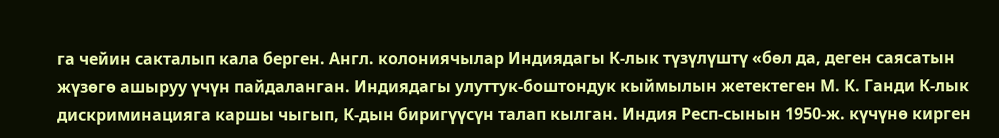га чейин сакталып кала берген. Англ. колониячылар Индиядагы К-лык түзүлүштү «бөл да, деген саясатын жүзөгө ашыруу үчүн пайдаланган. Индиядагы улуттук-боштондук кыймылын жетектеген М. К. Ганди К-лык дискриминацияга каршы чыгып, К-дын биригүүсүн талап кылган. Индия Респ-сынын 1950-ж. күчүнө кирген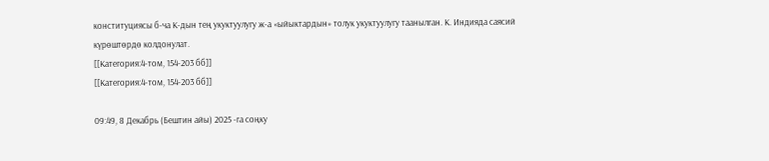конституциясы б-ча К-дын тең укуктуулугу ж-а «ыйыктардын» толук укуктуулугу таанылган. К. Индияда саясий күрөштөрдө колдонулат.
[[Категория:4-том, 154-203 бб]]
[[Категория:4-том, 154-203 бб]]

09:49, 8 Декабрь (Бештин айы) 2025 -га соңку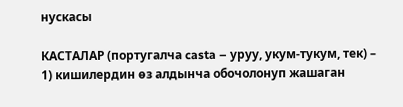нускасы

КАСТАЛАР (португалча casta – уруу, укум-тукум, тек) – 1) кишилердин өз алдынча обочолонуп жашаган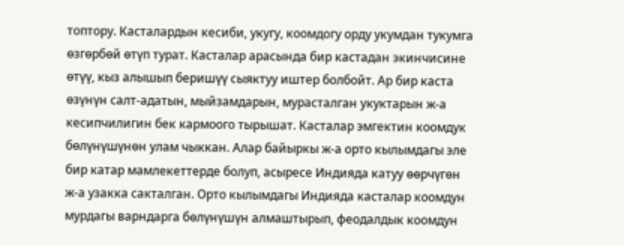топтору. Касталардын кесиби, укугу, коомдогу орду укумдан тукумга өзгөрбөй өтүп турат. Касталар арасында бир кастадан экинчисине өтүү, кыз алышып беришүү сыяктуу иштер болбойт. Ар бир каста өзүнүн салт-адатын, мыйзамдарын, мурасталган укуктарын ж-а кесипчилигин бек кармоого тырышат. Касталар эмгектин коомдук бөлүнүшүнөн улам чыккан. Алар байыркы ж-а орто кылымдагы эле бир катар мамлекеттерде болуп, асыресе Индияда катуу өөрчүгөн ж-а узакка сакталган. Орто кылымдагы Индияда касталар коомдун мурдагы варндарга бөлүнүшүн алмаштырып, феодалдык коомдун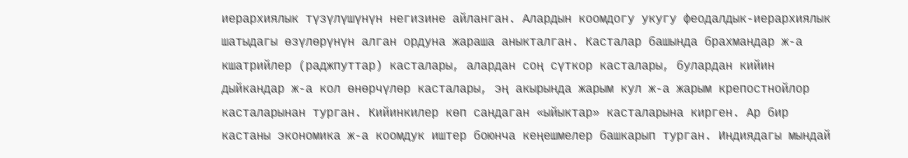иерархиялык түзүлүшүнүн негизине айланган. Алардын коомдогу укугу феодалдык-иерархиялык шатыдагы өзүлөрүнүн алган ордуна жараша аныкталган. Касталар башында брахмандар ж-а кшатрийлер (раджпуттар) касталары, алардан соң сүткор касталары, булардан кийин дыйкандар ж-а кол өнөрчүлөр касталары, эң акырында жарым кул ж-а жарым крепостнойлор касталарынан турган. Кийинкилер көп сандаган «ыйыктар» касталарына кирген. Ар бир кастаны экономика ж-а коомдук иштер боюнча кеңешмелер башкарып турган. Индиядагы мындай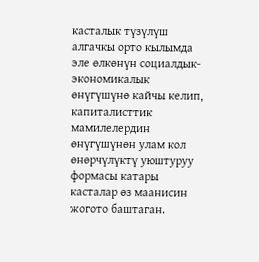касталык түзүлүш алгачкы орто кылымда эле өлкөнүн социалдык-экономикалык өнүгүшүнө кайчы келип, капиталисттик мамилелердин өнүгүшүнөн улам кол өнөрчүлүктү уюштуруу формасы катары касталар өз маанисин жогото баштаган.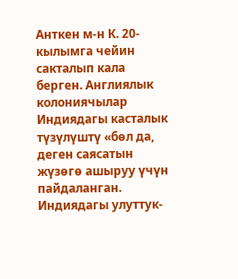Анткен м-н К. 20-кылымга чейин сакталып кала берген. Англиялык колониячылар Индиядагы касталык түзүлүштү «бөл да, деген саясатын жүзөгө ашыруу үчүн пайдаланган. Индиядагы улуттук-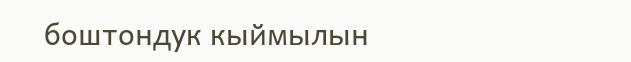боштондук кыймылын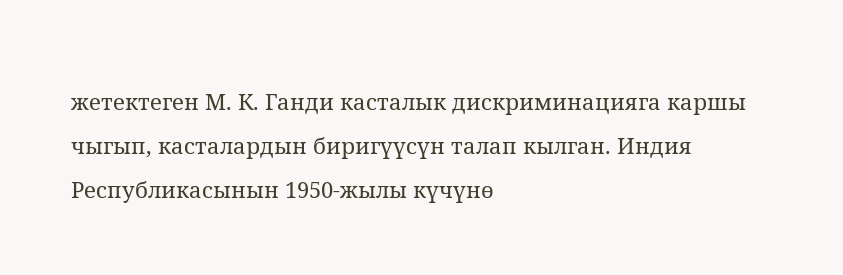жетектеген М. К. Ганди касталык дискриминацияга каршы чыгып, касталардын биригүүсүн талап кылган. Индия Республикасынын 1950-жылы күчүнө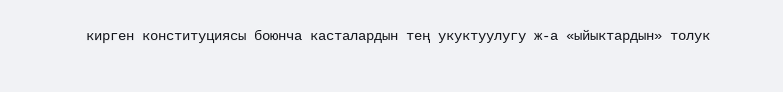кирген конституциясы боюнча касталардын тең укуктуулугу ж-а «ыйыктардын» толук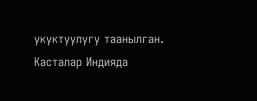укуктуулугу таанылган. Касталар Индияда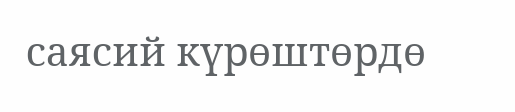саясий күрөштөрдө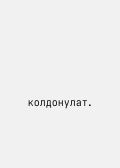колдонулат.